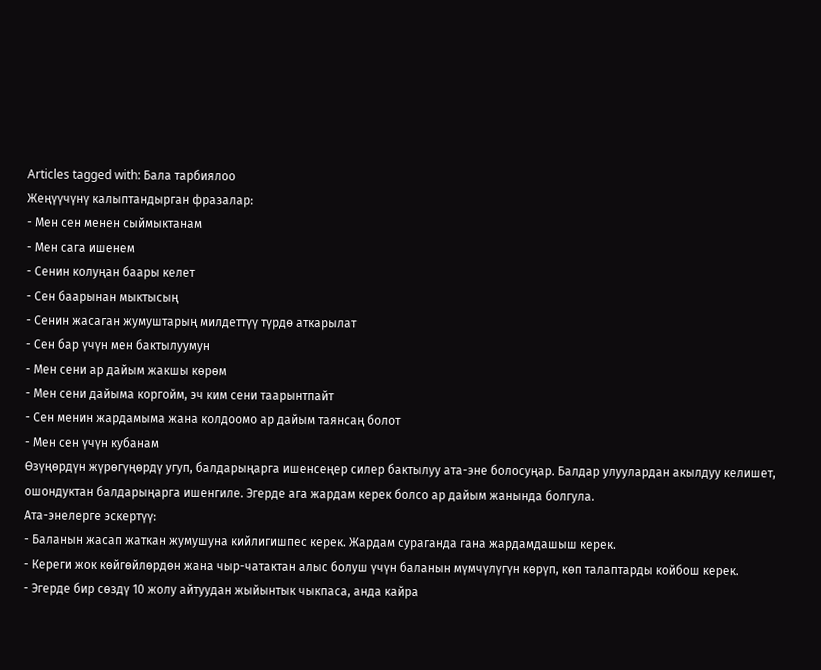Articles tagged with: Бала тарбиялоо
Жеңүүчүнү калыптандырган фразалар:
- Мен сен менен сыймыктанам
- Мен сага ишенем
- Сенин колуңан баары келет
- Сен баарынан мыктысың
- Сенин жасаган жумуштарың милдеттүү түрдө аткарылат
- Сен бар үчүн мен бактылуумун
- Мен сени ар дайым жакшы көрөм
- Мен сени дайыма коргойм, эч ким сени таарынтпайт
- Сен менин жардамыма жана колдоомо ар дайым таянсаң болот
- Мен сен үчүн кубанам
Өзүңөрдүн жүрөгүңөрдү угуп, балдарыңарга ишенсеңер силер бактылуу ата-эне болосуңар. Балдар улуулардан акылдуу келишет, ошондуктан балдарыңарга ишенгиле. Эгерде ага жардам керек болсо ар дайым жанында болгула.
Ата-энелерге эскертүү:
- Баланын жасап жаткан жумушуна кийлигишпес керек. Жардам сураганда гана жардамдашыш керек.
- Кереги жок көйгөйлөрдөн жана чыр-чатактан алыс болуш үчүн баланын мүмчүлүгүн көрүп, көп талаптарды койбош керек.
- Эгерде бир сөздү 10 жолу айтуудан жыйынтык чыкпаса, анда кайра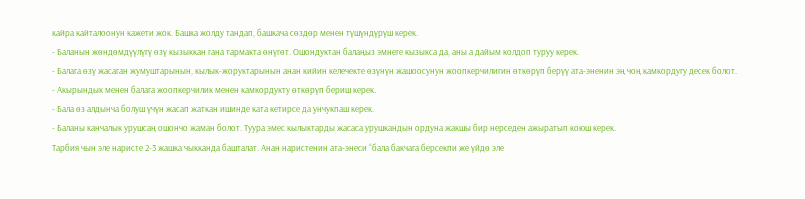кайра кайталоонун кажети жок. Башка жолду тандап, башкача сөздөр менен түшүндүрүш керек.
- Баланын жөндөмдүүлүгү өзү кызыккан гана тармакта өнүгөт. Ошондуктан балаңыз эмнеге кызыкса да, аны а дайым колдоп туруу керек.
- Балага өзү жасаган жумуштарынын, кылык-жоруктарынын анан кийин келечекте өзүнүн жашоосунун жоопкерчилигин өткөрүп берүү ата-эненин эң чоң камкордугу десек болот.
- Акырындык менен балага жоопкерчилик менен камкордукту өткөрүп бериш керек.
- Бала өз алдынча болуш үчүн жасап жаткан ишинде ката кетирсе да унчукпаш керек.
- Баланы канчалык урушсаң ошончо жаман болот. Туура эмес кылыктарды жасаса урушкандын ордуна жакшы бир нерседен ажыратып коюш керек.
Тарбия чын эле наристе 2-3 жашка чыкканда башталат. Анан наристенин ата-энеси “бала бакчага берсекпи же үйдө эле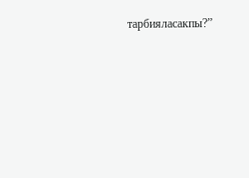тарбияласакпы?”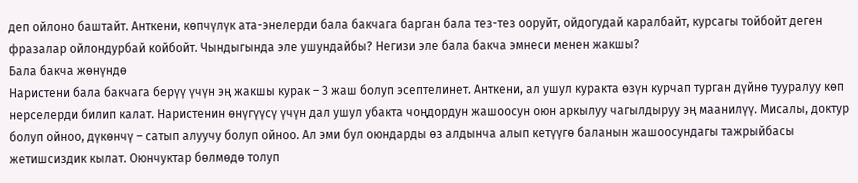деп ойлоно баштайт. Анткени, көпчүлүк ата-энелерди бала бакчага барган бала тез-тез ооруйт, ойдогудай каралбайт, курсагы тойбойт деген фразалар ойлондурбай койбойт. Чындыгында эле ушундайбы? Негизи эле бала бакча эмнеси менен жакшы?
Бала бакча жөнүндө
Наристени бала бакчага берүү үчүн эң жакшы курак – 3 жаш болуп эсептелинет. Анткени, ал ушул куракта өзүн курчап турган дүйнө тууралуу көп нерселерди билип калат. Наристенин өнүгүүсү үчүн дал ушул убакта чоңдордун жашоосун оюн аркылуу чагылдыруу эң маанилүү. Мисалы, доктур болуп ойноо, дүкөнчү – сатып алуучу болуп ойноо. Ал эми бул оюндарды өз алдынча алып кетүүгө баланын жашоосундагы тажрыйбасы жетишсиздик кылат. Оюнчуктар бөлмөдө толуп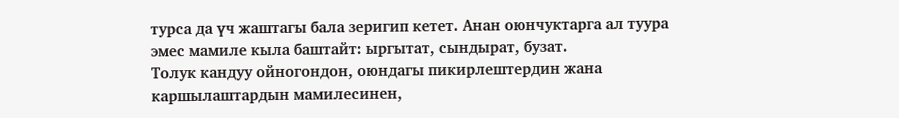турса да үч жаштагы бала зеригип кетет. Анан оюнчуктарга ал туура эмес мамиле кыла баштайт: ыргытат, сындырат, бузат.
Толук кандуу ойногондон, оюндагы пикирлештердин жана каршылаштардын мамилесинен,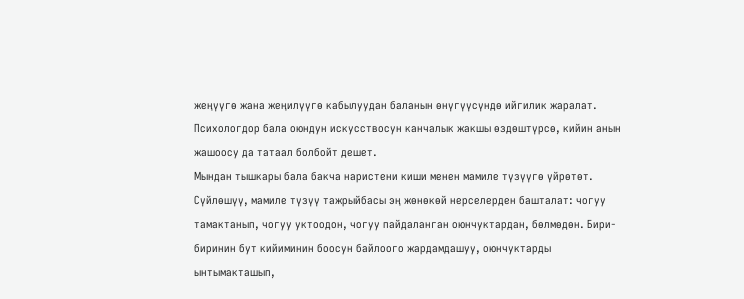жеңүүгө жана жеңилүүгө кабылуудан баланын өнүгүүсүндө ийгилик жаралат. Психологдор бала оюндун искусствосун канчалык жакшы өздөштүрсө, кийин анын жашоосу да татаал болбойт дешет.
Мындан тышкары бала бакча наристени киши менен мамиле түзүүгө үйрөтөт. Сүйлөшүү, мамиле түзүү тажрыйбасы эң жөнөкөй нерселерден башталат: чогуу тамактанып, чогуу уктоодон, чогуу пайдаланган оюнчуктардан, бөлмөдөн. Бири-биринин бут кийиминин боосун байлоого жардамдашуу, оюнчуктарды ынтымакташып,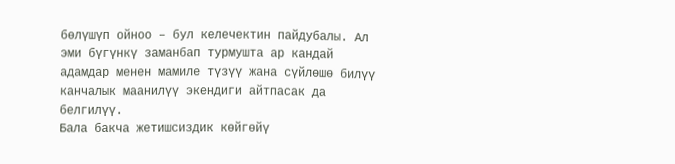бөлүшүп ойноо – бул келечектин пайдубалы. Ал эми бүгүнкү заманбап турмушта ар кандай адамдар менен мамиле түзүү жана сүйлөшө билүү канчалык маанилүү экендиги айтпасак да белгилүү.
Бала бакча жетишсиздик көйгөйү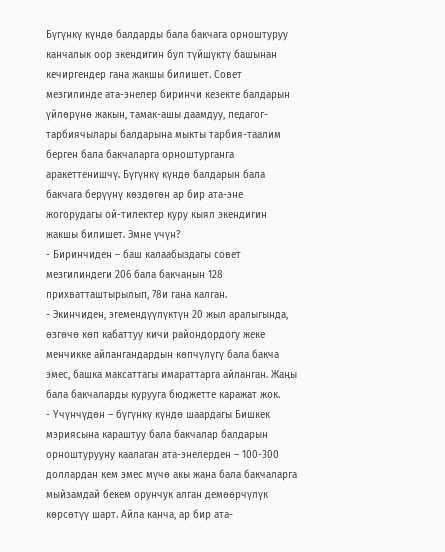Бүгүнкү күндө балдарды бала бакчага орноштуруу канчалык оор экендигин бул түйшүктү башынан кечиргендер гана жакшы билишет. Совет мезгилинде ата-энелер биринчи кезекте балдарын үйлөрүнө жакын, тамак-ашы даамдуу, педагог-тарбиячылары балдарына мыкты тарбия-таалим берген бала бакчаларга орноштурганга аракеттенишчү. Бүгүнкү күндө балдарын бала бакчага берүүнү көздөгөн ар бир ата-эне жогорудагы ой-тилектер куру кыял экендигин жакшы билишет. Эмне үчүн?
- Биринчиден – баш калаабыздагы совет мезгилиндеги 206 бала бакчанын 128 прихватташтырылып, 78и гана калган.
- Экинчиден, эгемендүүлүктүн 20 жыл аралыгында, өзгөчө көп кабаттуу кичи райондордогу жеке менчикке айлангандардын көпчүлүгү бала бакча эмес, башка максаттагы имараттарга айланган. Жаңы бала бакчаларды курууга бюджетте каражат жок.
- Үчүнчүдөн – бүгүнкү күндө шаардагы Бишкек мэриясына караштуу бала бакчалар балдарын орноштурууну каалаган ата-энелерден – 100-300 доллардан кем эмес мүчө акы жана бала бакчаларга мыйзамдай бекем орунчук алган демөөрчүлүк көрсөтүү шарт. Айла канча, ар бир ата-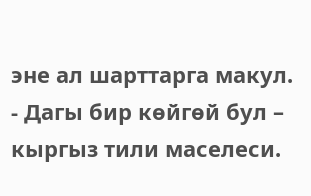эне ал шарттарга макул.
- Дагы бир көйгөй бул – кыргыз тили маселеси.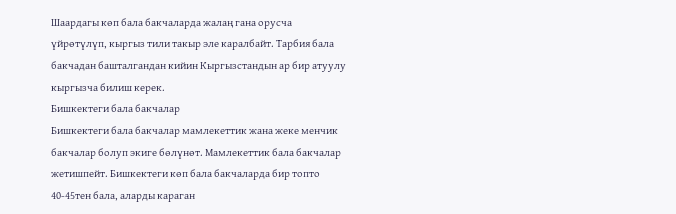Шаардагы көп бала бакчаларда жалаң гана орусча үйрөтүлүп, кыргыз тили такыр эле каралбайт. Тарбия бала бакчадан башталгандан кийин Кыргызстандын ар бир атуулу кыргызча билиш керек.
Бишкектеги бала бакчалар
Бишкектеги бала бакчалар мамлекеттик жана жеке менчик бакчалар болуп экиге бөлүнөт. Мамлекеттик бала бакчалар жетишпейт. Бишкектеги көп бала бакчаларда бир топто 40-45тен бала, аларды караган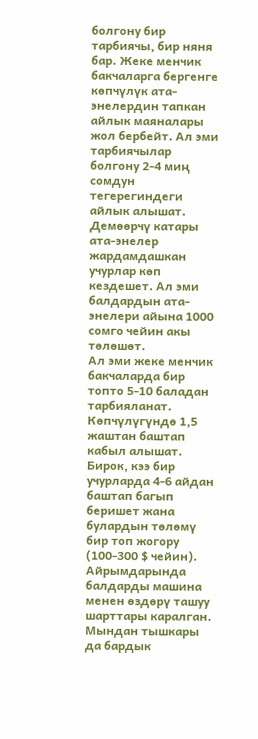болгону бир тарбиячы, бир няня бар. Жеке менчик бакчаларга бергенге көпчүлүк ата-энелердин тапкан айлык маяналары жол бербейт. Ал эми тарбиячылар болгону 2-4 миң сомдун тегерегиндеги айлык алышат. Демөөрчү катары ата-энелер жардамдашкан учурлар көп кездешет. Ал эми балдардын ата-энелери айына 1000 сомго чейин акы төлөшөт.
Ал эми жеке менчик бакчаларда бир топто 5-10 баладан тарбияланат. Көпчүлүгүндө 1,5 жаштан баштап кабыл алышат. Бирок, кээ бир учурларда 4-6 айдан баштап багып беришет жана булардын төлөмү бир топ жогору (100-300 $ чейин). Айрымдарында балдарды машина менен өздөрү ташуу шарттары каралган. Мындан тышкары да бардык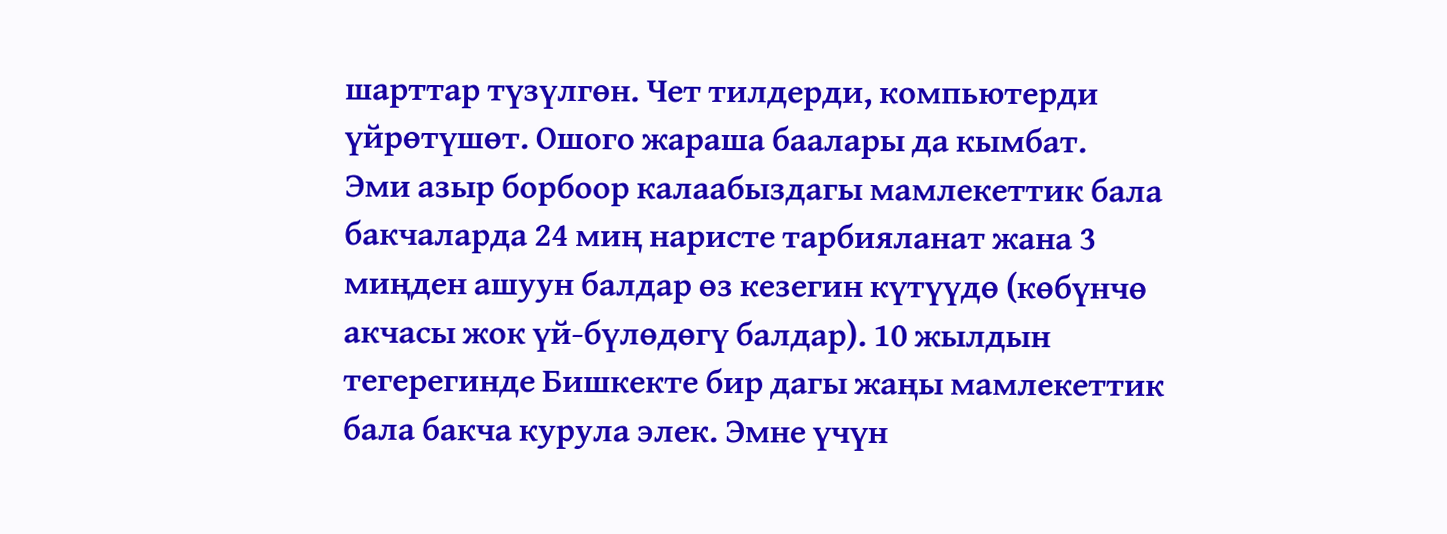шарттар түзүлгөн. Чет тилдерди, компьютерди үйрөтүшөт. Ошого жараша баалары да кымбат.
Эми азыр борбоор калаабыздагы мамлекеттик бала бакчаларда 24 миң наристе тарбияланат жана 3 миңден ашуун балдар өз кезегин күтүүдө (көбүнчө акчасы жок үй-бүлөдөгү балдар). 10 жылдын тегерегинде Бишкекте бир дагы жаңы мамлекеттик бала бакча курула элек. Эмне үчүн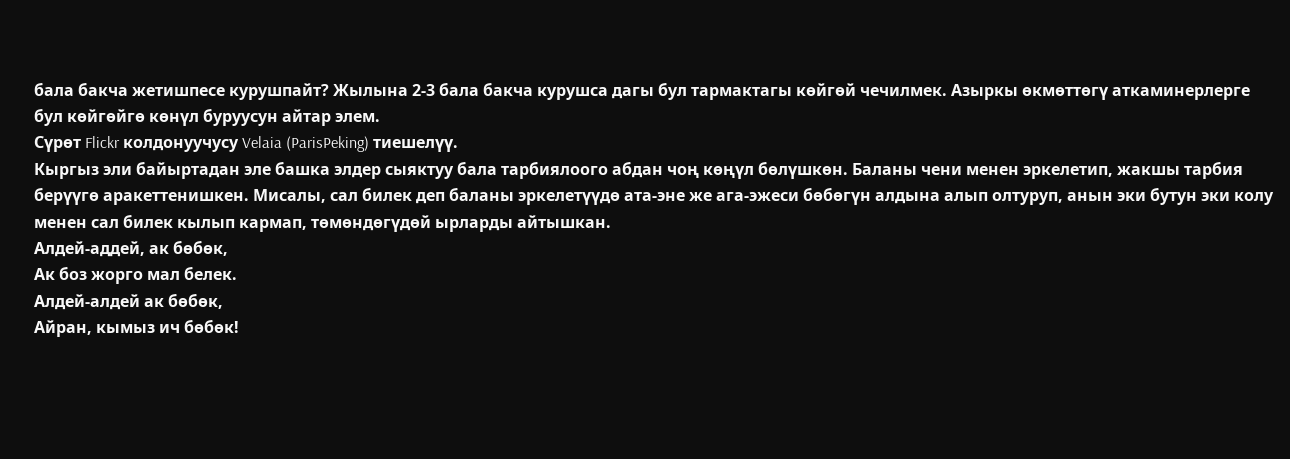бала бакча жетишпесе курушпайт? Жылына 2-3 бала бакча курушса дагы бул тармактагы көйгөй чечилмек. Азыркы өкмөттөгү аткаминерлерге бул көйгөйгө көнүл буруусун айтар элем.
Сүрөт Flickr колдонуучусу Velaia (ParisPeking) тиешелүү.
Кыргыз эли байыртадан эле башка элдер сыяктуу бала тарбиялоого абдан чоң көңүл бөлүшкөн. Баланы чени менен эркелетип, жакшы тарбия берүүгө аракеттенишкен. Мисалы, сал билек деп баланы эркелетүүдө ата-эне же ага-эжеси бөбөгүн алдына алып олтуруп, анын эки бутун эки колу менен сал билек кылып кармап, төмөндөгүдөй ырларды айтышкан.
Алдей-аддей, ак бөбөк,
Ак боз жорго мал белек.
Алдей-алдей ак бөбөк,
Айран, кымыз ич бөбөк!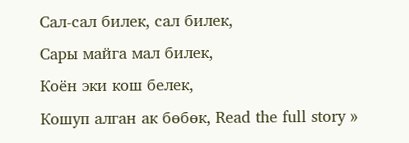Сал-сал билек, сал билек,
Сары майга мал билек,
Коён эки кош белек,
Кошуп алган ак бөбөк, Read the full story »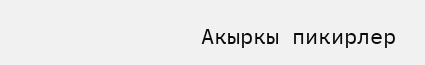Акыркы пикирлер